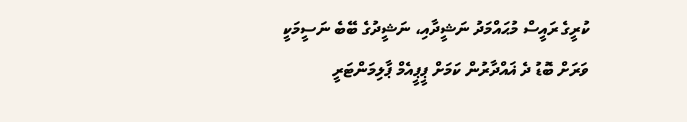ކުރީގެ ރައީސް މުޙައްމަދު ނަޝީދާއި، ނަޝީދުގެ ބޭބެ ނަސީމަކީ ވަރަށް ބޮޑު ދެ ޣައްދާރުން ކަމަށް ޕީޕީއެމް ޕާލިމަންޓަރީ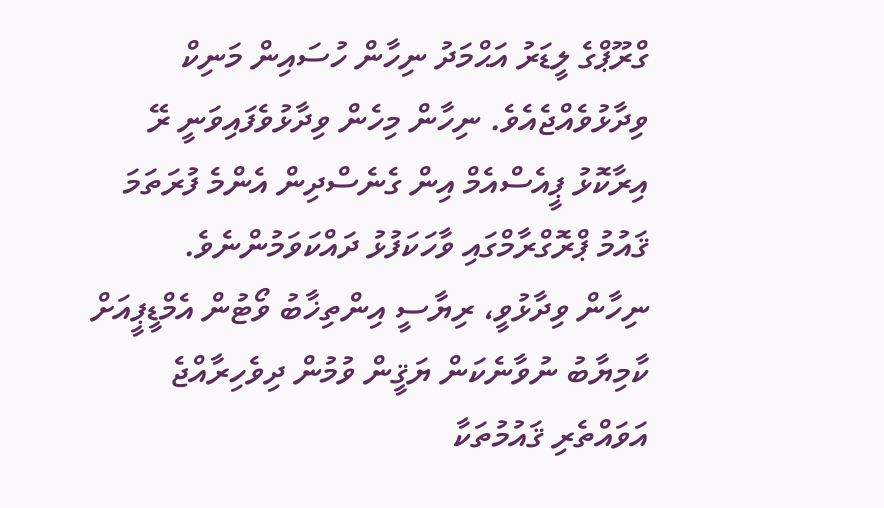ގްރޫޕްގެ ލީޑަރު އަޙްމަދު ނިހާން ހުސައިން މަނިކް ވިދާޅުވެއްޖެއެވެ. ނިހާން މިހެން ވިދާޅުވެފައިވަނީ ރޭ އިރާކޮޅު ޕީއެސްއެމް އިން ގެނެސްދިން އެންމެ ފުރަތަމަ ޤައުމު ޕްރޮގްރާމްގައި ވާހަކަފުޅު ދައްކަވަމުންނެވެ.
ނިހާން ވިދާޅުވީ، ރިޔާސީ އިންތިޚާބު ވޯޓުން އެމްޑީޕީއަށް ކާމިޔާބު ނުވާނެކަން ޔަޤީން ވުމުން ދިވެހިރާއްޖެ އަވައްތެރި ޤައުމުތަކާ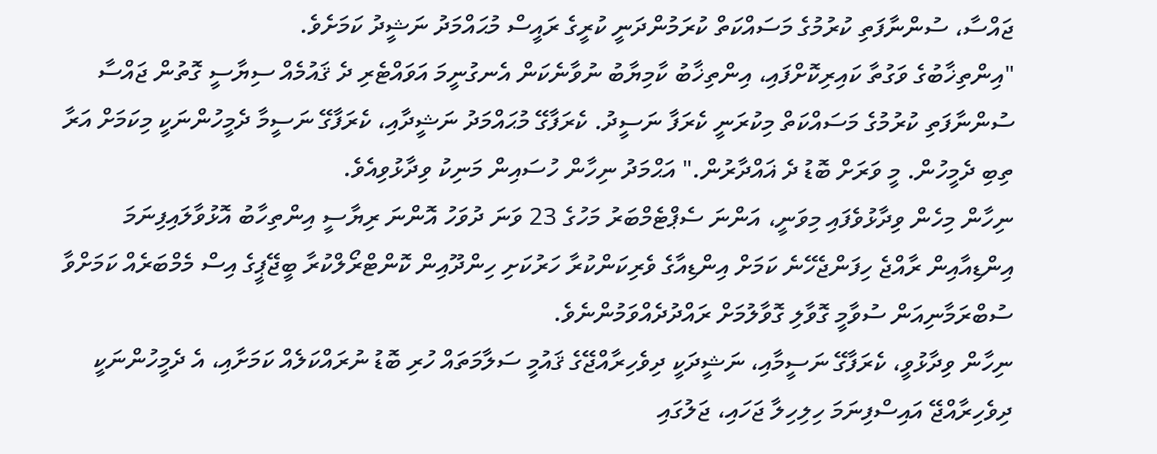ޖައްސާ، ސުންނާފަތި ކުރުމުގެ މަސައްކަތް ކުރަމުންދަނީ ކުރީގެ ރައީސް މުޙައްމަދު ނަޝީދު ކަމަށެވެ.
"އިންތިޚާބުގެ ވަގުތާ ކައިރިކޮށްފައި، އިންތިޚާބު ކާމިޔާބު ނުވާނެކަން އެނގުނީމަ އަވައްޓެރި ދެ ޤައުމެއް ސިޔާސީ ގޮތުން ޖައްސާ ސުންނާފަތި ކުރުމުގެ މަސައްކަތް މިކުރަނީ ކެރަފާ ނަސީދު. ކެރަފާގޭ މުޙައްމަދު ނަޝީދާއި، ކެރަފާގޭ ނަސީމާ ދެމީހުންނަކީ މިކަމަށް އަރާ ތިބި ދެމީހުން. މީ ވަރަށް ބޮޑު ދެ ޣައްދާރުން." އަޙްމަދު ނިހާން ހުސައިން މަނިކު ވިދާޅުވިއެވެ.
ނިހާން މިހެން ވިދާޅުވެފައި މިވަނީ، އަންނަ ސެޕްޓެމްބަރު މަހުގެ 23 ވަނަ ދުވަހު އޮންނަ ރިޔާސީ އިންތިހާބު އޮޅުވާލައިފިނަމަ އިންޑިއާއިން ރާއްޖެ ހިފަންޖެހޭނެ ކަމަށް އިންޑިއާގެ ވެރިކަންކުރާ ހަރުކަށި ހިންދޫއިން ކޮންޓްރޯލްކުރާ ބީޖޭޕީގެ އިސް މެމްބަރެއް ކަމަށްވާ ސުބްރަމާނިއަން ސުވާމީ ގޮވާލި ގޮވާލުމަށް ރައްދުދެއްވަމުންނެވެ.
ނިހާން ވިދާޅުވީ، ކެރަފާގޭ ނަސީމާއި، ނަޝީދަކީ ދިވެހިރާއްޖޭގެ ޤައުމީ ސަލާމަތައް ހުރި ބޮޑު ނުރައްކަލެއް ކަމަށާއި، އެ ދެމީހުންނަކީ ދިވެހިރާއްޖޭ އައިސްފިނަމަ ހިލިހިލާ ޖަހައި، ޖަލުގައި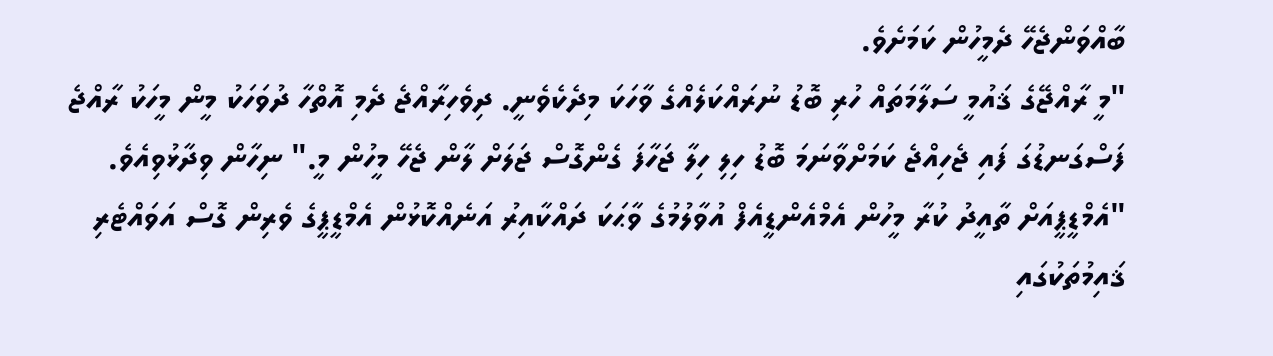ބާއްވަންޖެހޭ ދެމީހުން ކަމަށެވެ.
"މީ ރާއްޖޭގެ ޤައުމީ ސަލާމަތައް ހުރި ބޮޑު ނުރައްކަލެއްގެ ވާހަކަ މިދެކެވެނީ. ދިވެހިރާއްޖެ ދެމި އޮތްހާ ދުވަހަކު މީން މީހަކު ރާއްޖެ ފަސްގަނޑުގަ ފައި ޖެހިއްޖެ ކަމަށްވާނަމަ ބޮޑު ހިލި ހިލާ ޖަހާފަ ގެންގޮސް ޖަލަށް ލާން ޖެހޭ މީހުން މީ." ނިހާން ވިދާޅުވިއެވެ.
"އެމްޑީޕީއަށް ތާއީދު ކުރާ މީހުން އެމްއެންޑީއެފް އުވާލުމުގެ ވާޙަކަ ދައްކާއިރު އަނެއްކޮޅުން އެމްޑީޕީގެ ވެރިން ގޮސް އަވައްޓެރި ޤައިމުތަކުގައި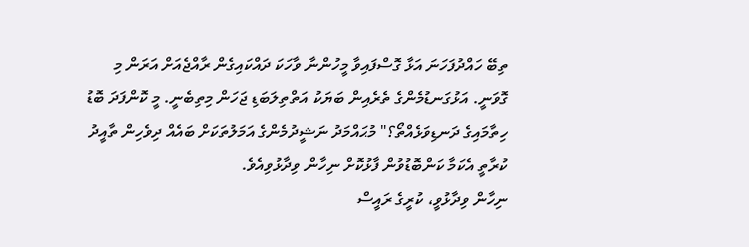ތިބޭ ހައްދުފަހަނަ އަޅާ ގޮސްފައިވާ މީހުންނާ ވާހަކަ ދައްކައިގެން ރާއްޖެއަށް އަރަން މި ގޮވަނީ. އަޅުގަނޑުމެންގެ ތެރެއިން ބަޔަކު އަތްތިލަބަޑި ޖަހަން މިތިބެނީ. މީ ކޮންފަދަ ބޮޑު ހިތާމައިގެ ދަނޑިވަޅެއްތޯ؟" މުޙައްމަދު ނަޝީދުމެންގެ އަމަލުތަކަށް ބައެއް ދިވެހިން ތާއީދު ކުރާތީ އެކަމާ ކަންބޮޑުވުން ފާޅުކޮށް ނިހާން ވިދާޅުވިއެވެ.
ނިހާން ވިދާޅުވީ، ކުރީގެ ރައީސް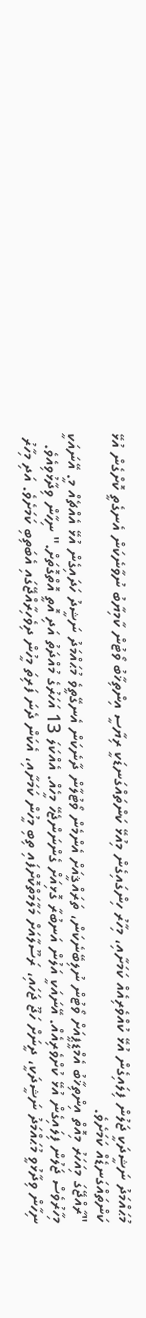މުޙައްމަދު ނަޝީދަކީ ޖަލުން ފިލައިގެން އުޅޭ ކުއްވެރިއެއް ކަމަށާއި، މިހާރު ހިންގައިގެން މިއުޅޭ ކަންތައްގަނޑަކީ ރިޔާސީ އިންތިޚާބު ވޯޓުން ކާމިޔާބު ނުވާނެކަން އެނގެތީ ކޮށްގެން އުޅޭ ކަންތައްގަނޑެއް ކަމަށެވެ.
"ރާއްޖޭގަ މިއަހަރު މިއޮތް އިންތިޚާބު އެމްޑީޕީއަށް ވޯޓުން ނުލިބޭނެކަން، ތަރައްޤީއަށް އެންމެން ވޯޓުލާން ދާނެކަން އެނގޭތީވެ މުޙައްމަދު ނަޝީދު ހަދައިގެން އުޅޭ އެއްޗެއް މީ. އޭނައަކީ މިހާރުވެސް ޖަލުން ފިލައިގެން އުޅޭ ކުށްވެރިއެއް. އޭނައަކީ އަލުން އަނބުރާ ގޮޅިއަށް ގެންނަންޖެހޭ މީހެއް. އެއްކަލަ 13 އަހަރުގެ މުއްދަތު އަދި އޮތީ އޮތްގޮތަށް." ނިހާން ވިދާޅުވިއެވެ.
ނިހާން ވިދާޅުވީ މުޙައްމަދު ނަޝީދަކީ، ދީނަށް ހަޖޫ ޖަހައި، ރަސޫލާއަށް މަލާމަތްކޮށްފައި ތިބި މީހުން ކަމަށާއި، އެކަން ދެނަ ފަރިތަ މީހުން ދިވެހިރާއްޖޭގައި އެބަތިބި ކަމަށެވެ. އަދި މިހާރު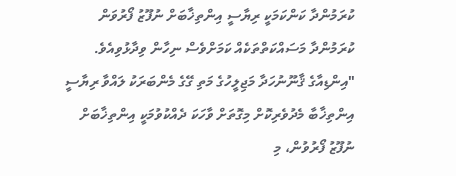ކުރަމުންދާ ކަންކަމަކީ ރިޔާސީ އިންތިޚާބަށް ނުފޫޒު ފޯރުވަން ކުރަމުންދާ މަސައްކަތްތަކެއް ކަމަށްވެސް ނިހާން ވިދާޅުވިއެވެ.
"އިންޑިއާގެ ޤާނޫނުހަދާ މަޖިލީހުގެ މަތި ގޭގެ މެންބަރަކު ލައްވާ ރިޔާސީ އިންތިޚާބާ މެދުވެރިކޮށް މިގޮތަށް ވާހަކަ ދެއްކުވުމަކީ އިންތިޚާބަށް ނުފޫޒު ފޯރުވުން، މި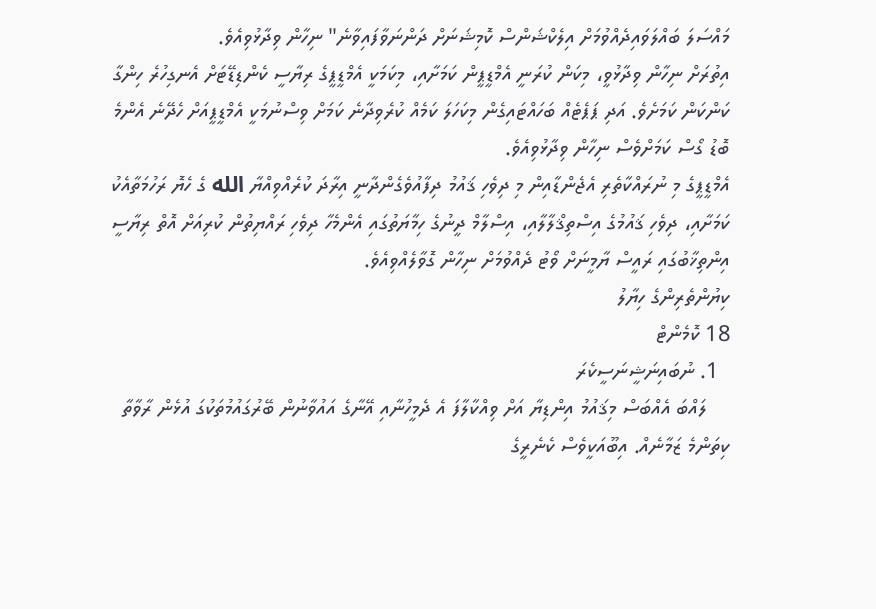މައްސަލަ ބައްލަވައިދެއްވުމަށް އިލެކްޝަންސް ކޮމިޝަނަށް ދަންނަވާފައިވާނެ" ނިހާން ވިދާޅުވިއެވެ.
އިތުރަށް ނިހާން ވިދާޅުވީ، މިކަން ކުރަނީ އެމްޑީޕީން ކަމަށާއި، މިކަމަކީ އެމްޑީޕީގެ ރިޔާސީ ކެންޑިޑޭޓަށް އެނގިހުރެ ހިންގާ ކަންކަން ކަމަށެވެ. އަދި ޕަޕެޓެއް ބަހައްޓައިގެން މިކަހަލަ ކަމެއް ކުރެވިދާނެ ކަމަށް ވިސްނުމަކީ އެމްޑީޕީއަށް ހެދޭނެ އެންމެ ބޮޑު ގޯސް ކަމަށްވެސް ނިހާން ވިދާޅުވިއެވެ.
އެމްޑީޕީގެ މި ނުރައްކާތެރި އެޖެންޑާއިން މި ދިވެހި ޤައުމު ދިފާއުވެގެންދާނީ އިރާދަ ކުރެއްވިއްޔާ الله ގެ ހެޔޮ ރަހުމަތާއެކު ކަމަށާއި، ދިވެހި ޤައުމުގެ އިސްތިޤްލާލާއި، އިސްލާމް ދީނުގެ ހިމާޔަތުގައި އެންމެހާ ދިވެހި ރައްޔިތުން ކުރިއަށް އޮތް ރިޔާސީ އިންތިޚާބުގައި ރައީސް ޔާމީނަށް ވޯޓު ދެއްވުމަށް ނިހާން ގޮވާލެއްވިއެވެ.
ކިޔުންތެރިންގެ ހިޔާލު
18 ކޮމެންޓް
  1. ނުބައިނަޝީނަސީކެރަ
    ލައްބަ އެއްބަސް މިޤައުމު އިންޑިޔާ އަށް ވިއްކާލާފަ އެ ދެމީހުނާއި އޭނާގެ އައުވާނުން ބޭރުގައުމުތަކުގަ އުޅެން ރާވާތާ ކިތަންމެ ޒަމާނެއް. އިބޫއަކީވެސް ކެނެރީގެ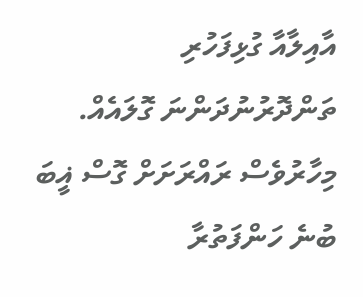އާއިލާއާ ގުޅިފަހުރި ތަންދޮރުނުދަންނަ ގޮލައެއް. މިހާރުވެސް ރައްރަށަށް ގޮސް ޣީބަ ބުނެ ހަންފަތުރާ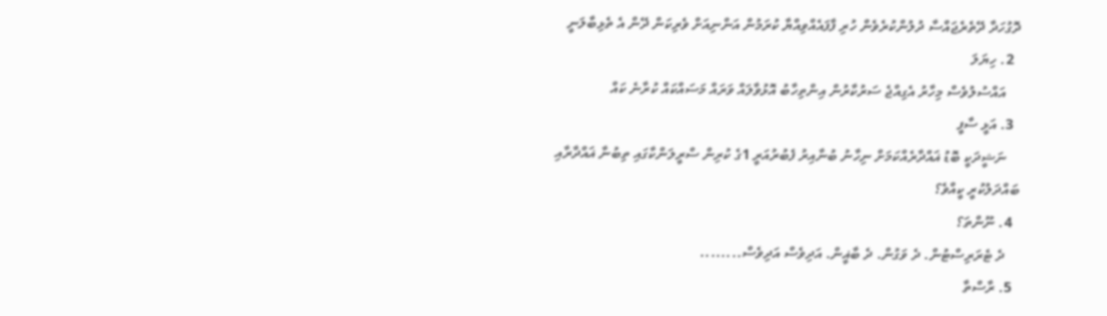ދޮގުހަދާ ދޭތެރެޖައްސާ ދުލުންކުރެވެން ހުރި ފާފައެއްވިއްޔާ ކުރަމުން އަންނިއަށް ވެރިކަން ދޭން އެ ތެޅިބާލަނީ
  2. ހިޔަލަ
    އައްސުލުވެސް މިހާރު އެގިއްޖެ ސަރުކާރުން އިންތިހާބު އޮޅުވާލައް ވަރައް މަސައްކައް ކުރާނެ ކައް
  3. އަޅީ ސާފީ
    ނަޝީދަކީ ބޮޑު ޣައްދާރެއްކަމަށް ނިހާނު ބުނާއިރު ފެބުރުއަރީ 1ގެ ކުރިން ސްރީލަންކާގައި ތިބުނާ ޣައްދާރާއި ބައްދަލުކުރީ ކީއްވެ؟
  4. ނޫންތަ؟
    ދެ ޓެރަރިސްޓުން. ދެ ވަގުން. ދެ ބާޣީން. އަދިވެސް އަދިވެސް........
  5. ރާސްތާ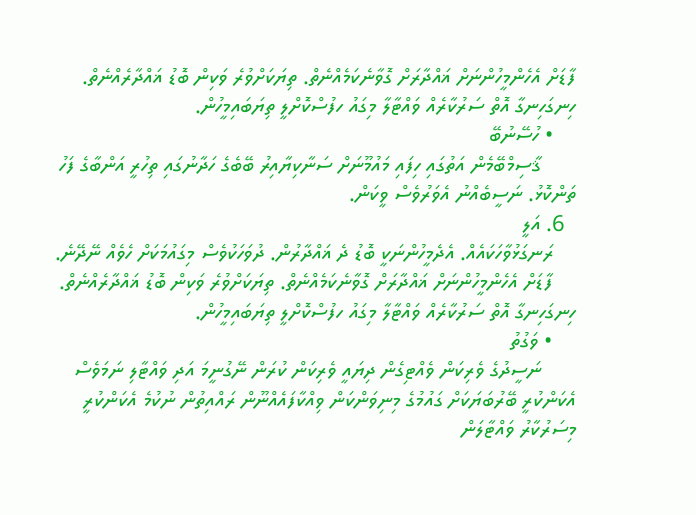ފާޑަށް އެހެންމީހުންނަށް ޣައްދާރަށް ގޮވާނެކަމެއްނެތް. ތިޔަކަށްވުރެ ވަކިން ބޮޑު ޣައްދާރެއްނެތް. ހިނގަހިނގާ އޮތް ސަރުކާރެއް ވައްޓާލާ މިގައު ހފުސްކޮށްލީ ތިޔަބައިމީހުން.
    • ހުސޭނުބޭ
      ޤާސިމްބޭމެން އަތުގައި ހިފައި މައުމޫނަށް ސަނާކިޔާއިރު ބޭބެގެ ހަދާނުގައި ތިހުރީ އަންބާގެ ފަހު ތަންކޮޅު. ނަސީބެއްނު އެވަރުވެސް ވީކަން.
  6. އަލީ
    ރަނގަޅުވާހަކައެއް. އެދެމީހުންނަކީ ބޮޑު ދެ ޣައްދާރުން. ދުވަހަކުވެސް މިގައުމަކަށް ހެވެއް ނޭދޭނެ.
    ފާޑަށް އެހެންމީހުންނަށް ޣައްދާރަށް ގޮވާނެކަމެއްނެތް. ތިޔަކަށްވުރެ ވަކިން ބޮޑު ޣައްދާރެއްނެތް. ހިނގަހިނގާ އޮތް ސަރުކާރެއް ވައްޓާލާ މިގައު ހފުސްކޮށްލީ ތިޔަބައިމީހުން.
    • ވަގުތު
      ނަސީދުގެ ވެރިކަން ވެއްޓިގެން ދިޔައީ ވެރިކަން ކުރަން ނޭގުނީމަ އަދި ވައްޓާލި ނަމަވެސް އެކަންކުރީ ބޭރުބަޔަކަށް ގައުމުގެ މިނިވަންކަން ވިއްކާފައެއްނޫން ރައްއިތުން ނުކުމެ އެކަންކުރީ މިސަރުކާރު ވައްޓާލަން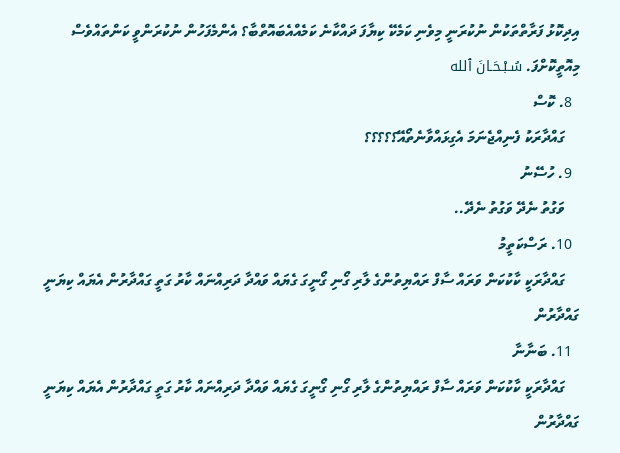އިދިކޮޅު ފަރާތްތަކުން ނުކުރަނީ މިވެނި ކަމެކޭ ކިޔާފަ ދައްކާނެ ކަމެއްއެބައޮތްބާ؟ އެންމެފަހުން ނުކުރަންވީ ކަންތައްވެސް މިއޮތީކޮށްފަ. سُـبْـحَـانَ ٱلله
  8. ކޮސް
    ގައްދާރަކު ފެނިއްޖެނަމަ އެގިޅައްވާނެތޯއޭ؟؟؟؟؟
  9. ހުސޭނު
    ވަގުތު ނެދޭ ވަގުތު ނެދޭ..
  10. ރަސްކަތީމު
    ގައްދާރަކީ ކާކުކަން ވަރައް ސާފް ރައްޔިތުންގެ ލާރި ގޯނި ގޯނީގަ ގެޔައް ވައްދާ ދަރިއްނައް ކާރު ގަތީ ގައްދާރުން އެޔައް ކިޔަނީ ގައްދާރުން
  11. ބަނާނާ
    ގައްދާރަކީ ކާކުކަން ވަރައް ސާފް ރައްޔިތުންގެ ލާރި ގޯނި ގޯނީގަ ގެޔައް ވައްދާ ދަރިއްނައް ކާރު ގަތީ ގައްދާރުން އެޔައް ކިޔަނީ ގައްދާރުން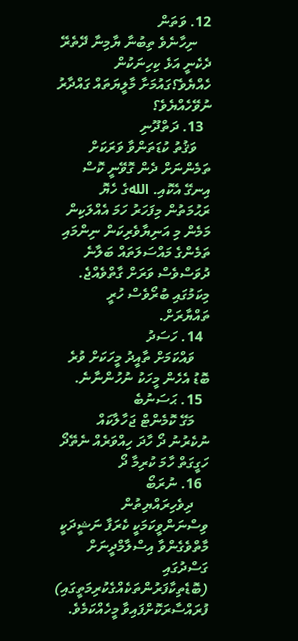12. ވަތަން
    ނިހާނެވެ ތިބުނާ ޔާމިނާ ދޭތެރޭ ދެކެނީ އަޅެ ކިހިނަކުން ހެއްޔެވެ؟ގައުމަށާ މާލީޔަތައް ގައްދާރު ނުވޭހެއްޔެވެ؟
  13. ދަތްދޫނި
    ވަޤުތު ކުޑަތަންވާ ވަރަކަށް ތަމެންނަށް ދެން ގޮވޭނީ ކޮސް އިނގޭ އެކޮއި. اللهގެ ހެޔޮ ރަޙުމަތުން މިފަހަރު ހަމަ އެއްލަކިން މަމެން މި އަނިޔާވެރިކަން ނިންމައި ތަމެންގެ މައްސަލަތައް ބަލާނެ ދުވަސްވެސް ވަރަށް ގާތްވެއްޖެ. މިކަމުގައި ބުރޯވެސް ހުރީ ތައްޔާރަށް.
  14. ހަސަދު
    ވައްކަމަށް ތާއީދު މީހަކަށް ވުރެ ބޮޑު އެހެން މީހަކު ނުހުންނާނެ.
  15. ޙަސަނުބެ
    މަގޭ ކޮމެންޓް ޖަހާލާކައް ނުކެރުނު ދޯ ހާދަ ހިއްވަރެއް ނެތޭދޯ ހަގީގަތް ހާމަ ކުރިމާ ދޯ
  16. ނުރަބޯ
    ދިވެހިރައްޔިތުން ވިސްނަންވީކަމަކީ ކެރަފާ ނަޝީދަކީ މާތްވެގެންވާ އިސްލާމްދީނަށް ގަސްދުގައި (ބޮޑެތިކާފަރުންތަކެއްގެކުރިމަތީގައި) ފުރައްސާރަކޮށްފައިވާ މީހެއްކަމެވެ.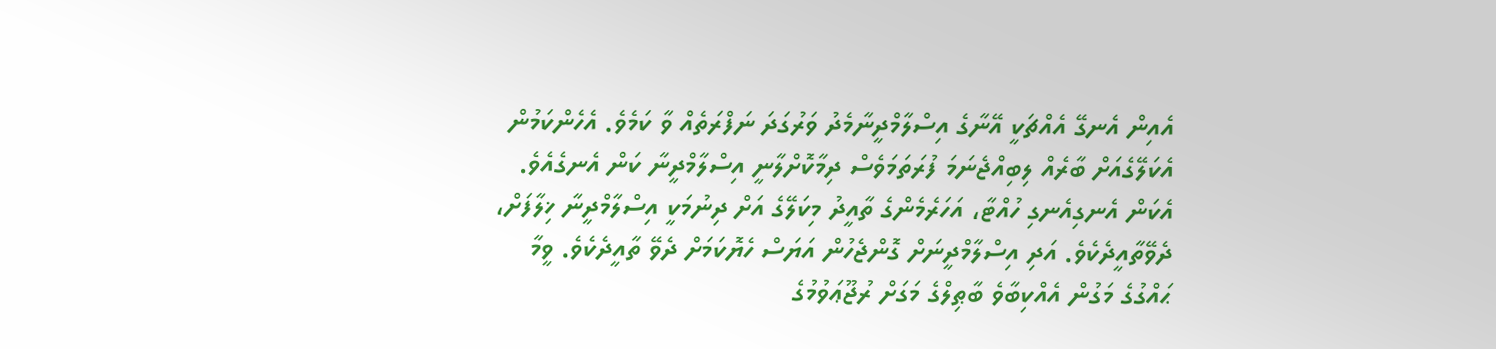އެއިން އެނގޭ އެއްޗަކީ އޭނާގެ އިސްލާމްދީނާމެދު ވަރުގަދަ ނަފްރަތެއް ވާ ކަމެވެ. އެހެންކަމުން އެކަލޭގެއަށް ބާރެއް ލިބިއްޖެނަމަ ފުރަތަމަވެސް ދިމާކޮށްލާނީ އިސްލާމްދީނާ ކަން އެނގެއެވެ. އެކަން އެނގިއެނގި ހުއްޓާ، އަހަރެމެންގެ ތާއީދު މިކަލޭގެ އަށް ދިނުމަކީ އިސްލާމްދީނާ ޚިލާފަށް، ދެވޭތާއީދެކެވެ. އަދި އިސްލާމްދީނަށް ގޮންޖެހުން އަޔަސް ހެޔޮކަމަށް ދެވޭ ތާއީދެކެވެ. ވީމާ ޙައްގުގެ މަގުން އެއްކިބާވެ ބާޠިލްގެ މަގަށް ރުޖޫޢަވުމުގެ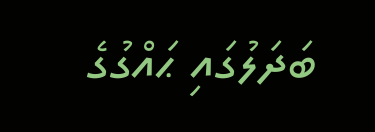ބަދަލުގައި ޙައްގުގެ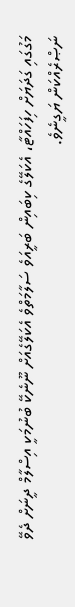މަގުގައި ގަދަޔަށް ހިފަހައްޓާ، އެކަލޭގެ ކިބައިން ބަރީއަވެ ސަލާމަތްވެ އެކަލޭގެއަށް ނޫނެކޭ ބުނުމަކީ އިސްލާމް ދީނަށް ދެވޭ ނަޞްރެއްކަން ޔަގީނެވެ.